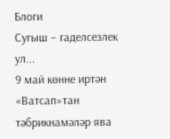Блоги
Сугыш – гаделсезлек ул...
9 май көнне иртән «Ватсап»тан тәбрикнамәләр ява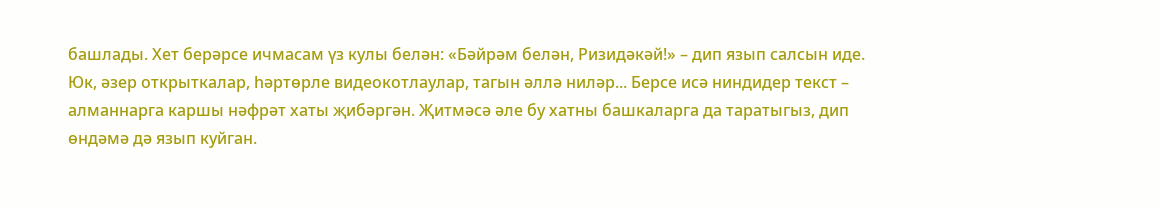башлады. Хет берәрсе ичмасам үз кулы белән: «Бәйрәм белән, Ризидәкәй!» – дип язып салсын иде. Юк, әзер открыткалар, һәртөрле видеокотлаулар, тагын әллә ниләр... Берсе исә ниндидер текст – алманнарга каршы нәфрәт хаты җибәргән. Җитмәсә әле бу хатны башкаларга да таратыгыз, дип өндәмә дә язып куйган.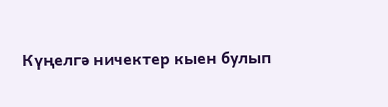Күңелгә ничектер кыен булып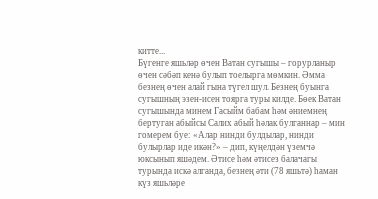китте...
Бүгенге яшьләр өчен Ватан сугышы – горурланыр өчен сәбәп кенә булып тоелырга мөмкин. Әмма безнең өчен алай гына түгел шул. Безнең буынга сугышның эзен-исен тоярга туры килде. Бөек Ватан сугышында минем Гасыйм бабам һәм әниемнең бертуган абыйсы Салих абый һәлак булганнар – мин гомерем буе: «Алар нинди булдылар, нинди булырлар иде икән?» – дип, күңелдән үземчә юксынып яшәдем. Әтисе һәм әтисез балачагы турында искә алганда, безнең әти (78 яшьтә) һаман күз яшьләре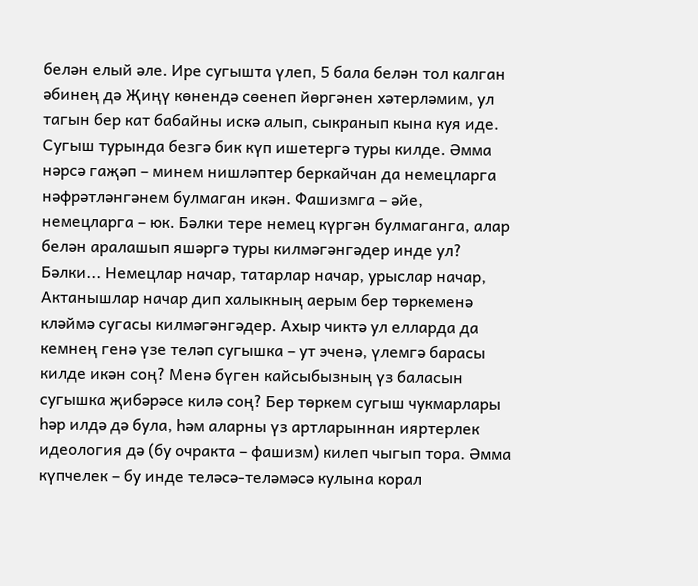белән елый әле. Ире сугышта үлеп, 5 бала белән тол калган әбинең дә Җиңү көнендә сөенеп йөргәнен хәтерләмим, ул тагын бер кат бабайны искә алып, сыкранып кына куя иде. Сугыш турында безгә бик күп ишетергә туры килде. Әмма нәрсә гаҗәп – минем нишләптер беркайчан да немецларга нәфрәтләнгәнем булмаган икән. Фашизмга – әйе, немецларга – юк. Бәлки тере немец күргән булмаганга, алар белән аралашып яшәргә туры килмәгәнгәдер инде ул? Бәлки... Немецлар начар, татарлар начар, урыслар начар, Актанышлар начар дип халыкның аерым бер төркеменә кләймә сугасы килмәгәнгәдер. Ахыр чиктә ул елларда да кемнең генә үзе теләп сугышка – ут эченә, үлемгә барасы килде икән соң? Менә бүген кайсыбызның үз баласын сугышка җибәрәсе килә соң? Бер төркем сугыш чукмарлары һәр илдә дә була, һәм аларны үз артларыннан ияртерлек идеология дә (бу очракта – фашизм) килеп чыгып тора. Әмма күпчелек – бу инде теләсә-теләмәсә кулына корал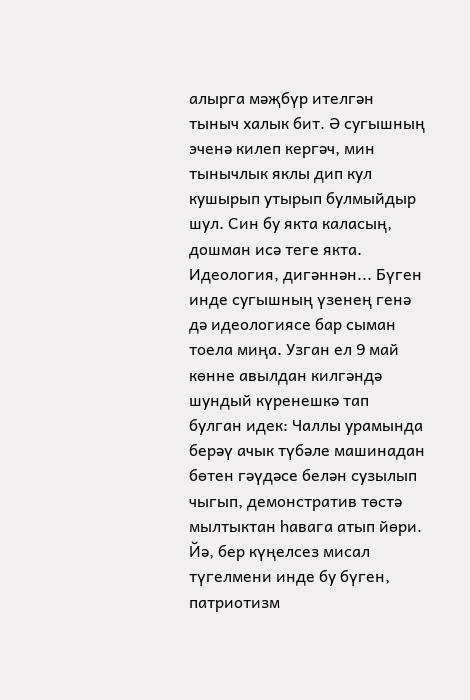алырга мәҗбүр ителгән тыныч халык бит. Ә сугышның эченә килеп кергәч, мин тынычлык яклы дип кул кушырып утырып булмыйдыр шул. Син бу якта каласың, дошман исә теге якта.
Идеология, дигәннән... Бүген инде сугышның үзенең генә дә идеологиясе бар сыман тоела миңа. Узган ел 9 май көнне авылдан килгәндә шундый күренешкә тап булган идек: Чаллы урамында берәү ачык түбәле машинадан бөтен гәүдәсе белән сузылып чыгып, демонстратив төстә мылтыктан һавага атып йөри. Йә, бер күңелсез мисал түгелмени инде бу бүген, патриотизм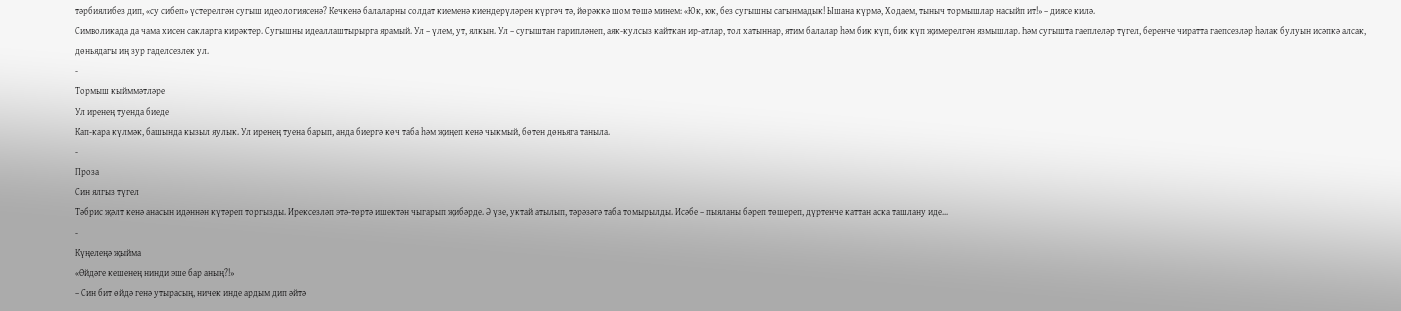тәрбиялибез дип, «су сибеп» үстерелгән сугыш идеологиясенә? Кечкенә балаларны солдат киеменә киендерүләрен күргәч тә, йөрәккә шом төшә минем: «Юк, юк, без сугышны сагынмадык! Ышана күрмә, Ходаем, тыныч тормышлар насыйп ит!» – диясе килә.
Символикада да чама хисен сакларга кирәктер. Сугышны идеаллаштырырга ярамый. Ул – үлем, ут, ялкын. Ул – сугыштан гарипләнеп, аяк-кулсыз кайткан ир-атлар, тол хатыннар, ятим балалар һәм бик күп, бик күп җимерелгән язмышлар. Һәм сугышта гаеплеләр түгел, беренче чиратта гаепсезләр һәлак булуын исәпкә алсак, дөньядагы иң зур гаделсезлек ул.
-
Тормыш кыйммәтләре
Ул иренең туенда биеде
Кап-кара күлмәк, башында кызыл яулык. Ул иренең туена барып, анда биергә көч таба һәм җиңеп кенә чыкмый, бөтен дөньяга таныла.
-
Проза
Син ялгыз түгел
Тәбрис җәлт кенә анасын идәннән күтәреп торгызды. Ирексезләп этә-төртә ишектән чыгарып җибәрде. Ә үзе, уктай атылып, тәрәзәгә таба томырылды. Исәбе – пыяланы бәреп төшереп, дүртенче каттан аска ташлану иде...
-
Күңелеңә җыйма
«Өйдәге кешенең нинди эше бар аның?!»
– Син бит өйдә генә утырасың, ничек инде ардым дип әйтә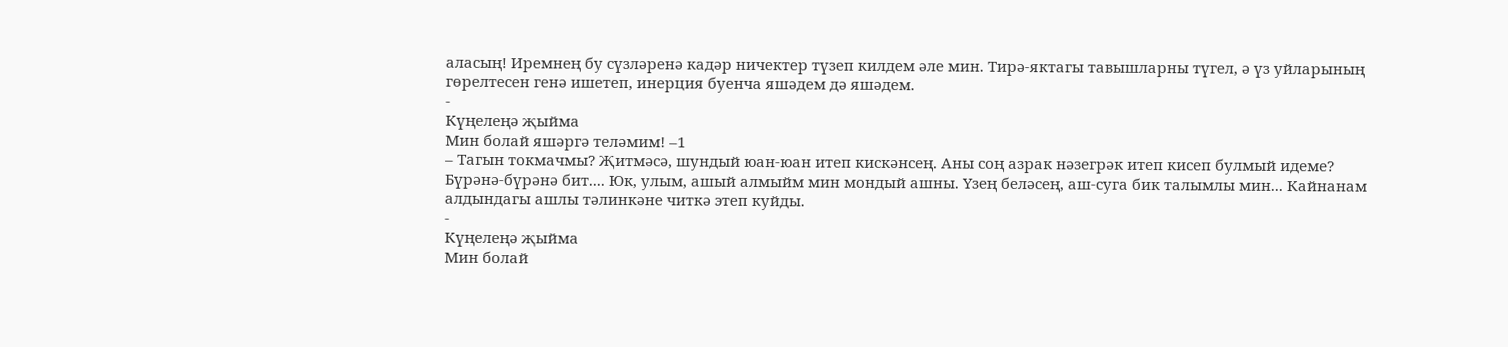аласың! Иремнең бу сүзләренә кадәр ничектер түзеп килдем әле мин. Тирә-яктагы тавышларны түгел, ә үз уйларының гөрелтесен генә ишетеп, инерция буенча яшәдем дә яшәдем.
-
Күңелеңә җыйма
Мин болай яшәргә теләмим! –1
– Тагын токмачмы? Җитмәсә, шундый юан-юан итеп кискәнсең. Аны соң азрак нәзегрәк итеп кисеп булмый идеме? Бүрәнә-бүрәнә бит.... Юк, улым, ашый алмыйм мин мондый ашны. Үзең беләсең, аш-суга бик талымлы мин... Кайнанам алдындагы ашлы тәлинкәне читкә этеп куйды.
-
Күңелеңә җыйма
Мин болай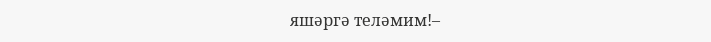яшәргә теләмим!–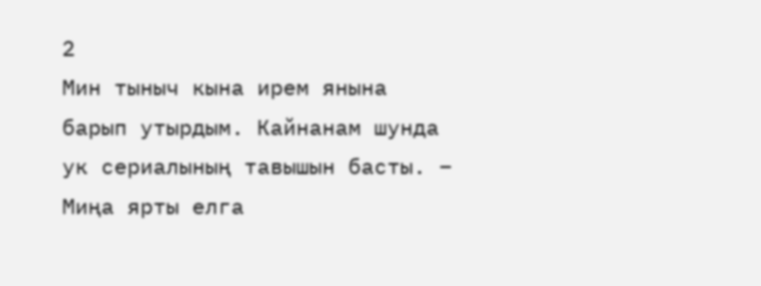2
Мин тыныч кына ирем янына барып утырдым. Кайнанам шунда ук сериалының тавышын басты. – Миңа ярты елга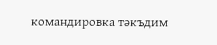командировка тәкъдим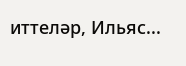иттеләр, Ильяс...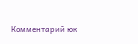Комментарий юк